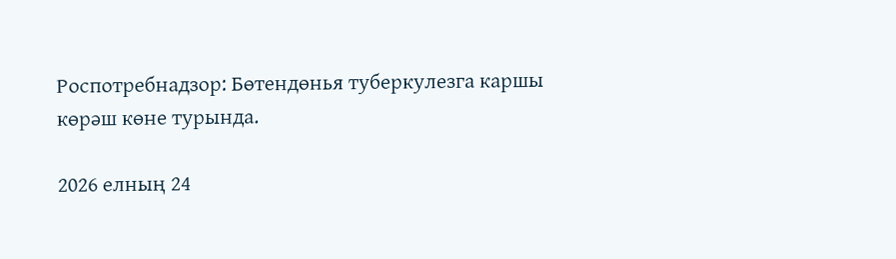Роспотребнадзор: Бөтендөнья туберкулезга каршы көрәш көне турында.

2026 елның 24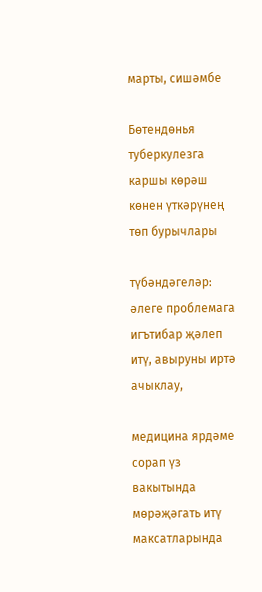марты, сишәмбе

Бөтендөнья туберкулезга каршы көрәш көнен үткәрүнең төп бурычлары

түбәндәгеләр: әлеге проблемага игътибар җәлеп итү, авыруны иртә ачыклау,

медицина ярдәме сорап үз вакытында мөрәҗәгать итү максатларында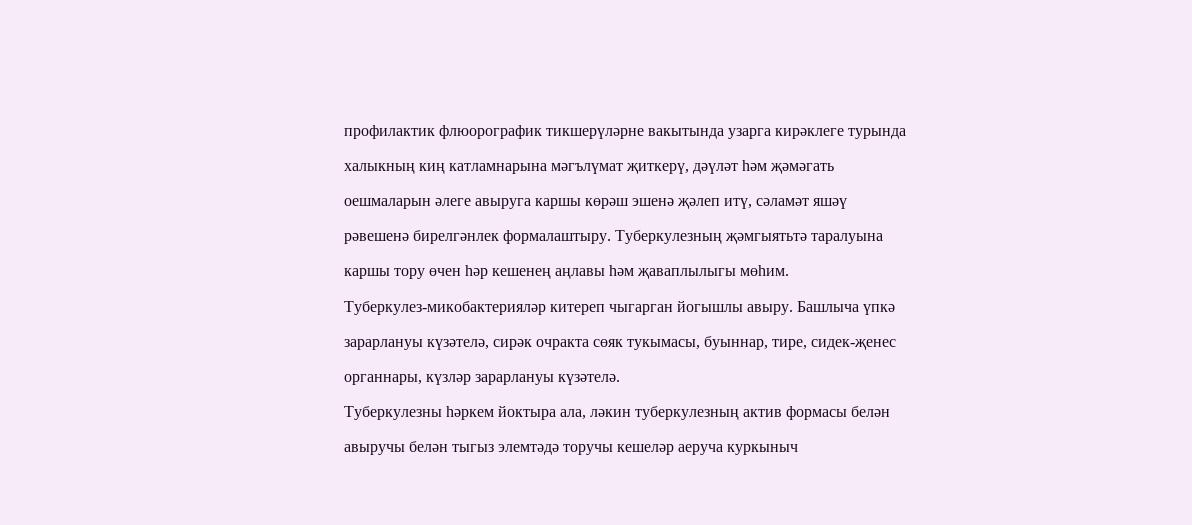профилактик флюорографик тикшерүләрне вакытында узарга кирәклеге турында

халыкның киң катламнарына мәгълүмат җиткерү, дәүләт һәм җәмәгать

оешмаларын әлеге авыруга каршы көрәш эшенә җәлеп итү, сәламәт яшәү

рәвешенә бирелгәнлек формалаштыру. Туберкулезның җәмгыятьтә таралуына

каршы тору өчен һәр кешенең аңлавы һәм җаваплылыгы мөһим.

Туберкулез-микобактерияләр китереп чыгарган йогышлы авыру. Башлыча үпкә

зарарлануы күзәтелә, сирәк очракта сөяк тукымасы, буыннар, тире, сидек-җенес

органнары, күзләр зарарлануы күзәтелә.

Туберкулезны һәркем йоктыра ала, ләкин туберкулезның актив формасы белән

авыручы белән тыгыз элемтәдә торучы кешеләр аеруча куркыныч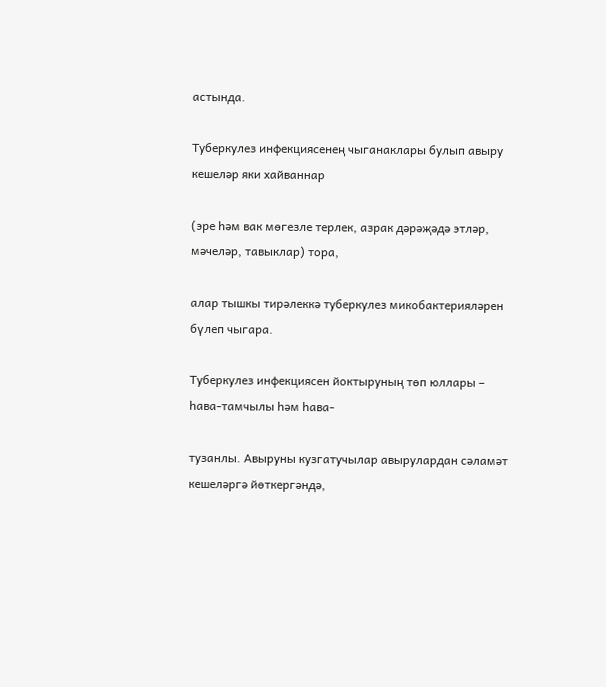астында.

Туберкулез инфекциясенең чыганаклары булып авыру кешеләр яки хайваннар

(эре һәм вак мөгезле терлек, азрак дәрәҗәдә этләр, мәчеләр, тавыклар) тора,

алар тышкы тирәлеккә туберкулез микобактерияләрен бүлеп чыгара.

Туберкулез инфекциясен йоктыруның төп юллары – һава-тамчылы һәм һава-

тузанлы. Авыруны кузгатучылар авырулардан сәламәт кешеләргә йөткергәндә,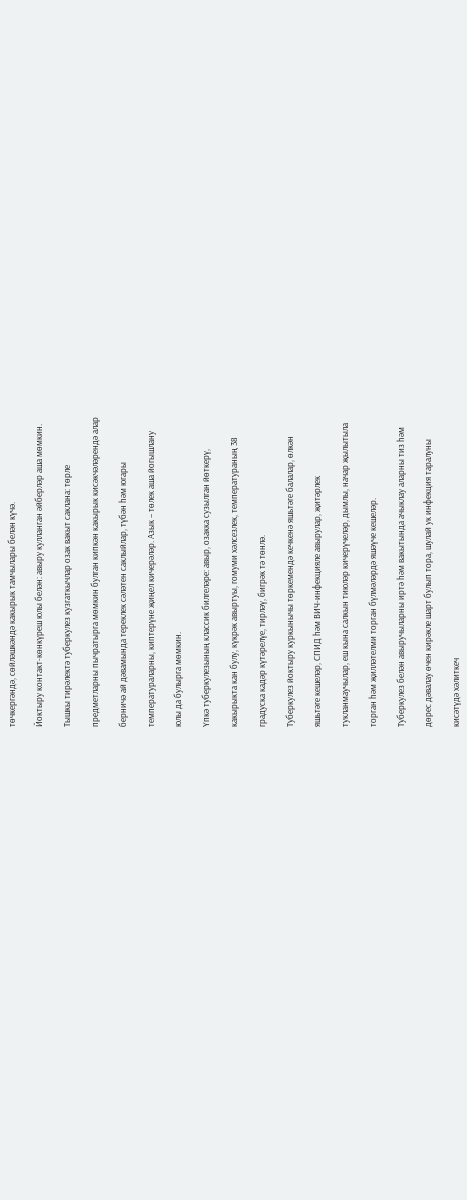төчкергәндә, сөйләшкәндә какырык тамчылары белән күчә.

Йоктыру контакт-көнкүреш юлы белән: авыру кулланган әйберләр аша мөмкин.

Тышкы тирәлектә туберкулез кузгаткычлар озак вакыт саклана: төрле

предметларны пычратырга мөмкин булган кипкән какырык кисәкчәләрендә алар

берничә ай дәвамында тереклек сәләтен саклыйлар, түбән һәм югары

температураларны, киптерүне җиңел кичерәләр. Азык – төлек аша йогышлану

юлы да булырга мөмкин.

Үпкә туберкулезының классик билгеләре: авыр, озакка сузылган йөткерү,

какырыкта кан булу, күкрәк авыртуы, гомуми хәлсезлек, температураның 38

градуска кадәр күтәрелүе, тирләү, бигрәк тә төнлә.

Туберкулез йоктыру куркынычы төркемендә кечкенә яшьтәге балалар, өлкән

яшьтәге кешеләр, СПИД һәм ВИЧ-инфекцияле авырулар, җитәрлек

тукланмаучылар, еш кына салкын тиюләр кичерүчеләр, дымлы, начар җылытыла

торган һәм җилләтелми торган бүлмәләрдә яшәүче кешеләр.

Туберкулез белән авыручыларны иртә һәм вакытында ачыклау аларны тиз һәм

дөрес дәвалау өчен кирәкле шарт булып тора, шулай ук инфекция таралуны

кисәтүдә хәлиткеч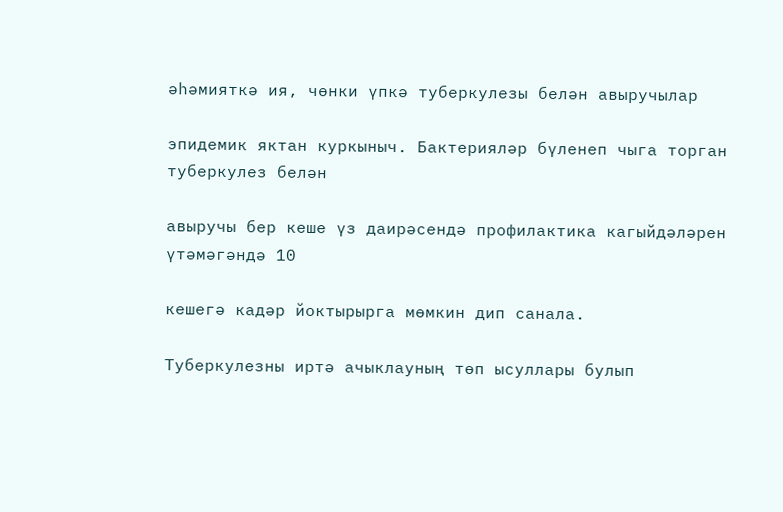әһәмияткә ия, чөнки үпкә туберкулезы белән авыручылар

эпидемик яктан куркыныч. Бактерияләр бүленеп чыга торган туберкулез белән

авыручы бер кеше үз даирәсендә профилактика кагыйдәләрен үтәмәгәндә 10

кешегә кадәр йоктырырга мөмкин дип санала.

Туберкулезны иртә ачыклауның төп ысуллары булып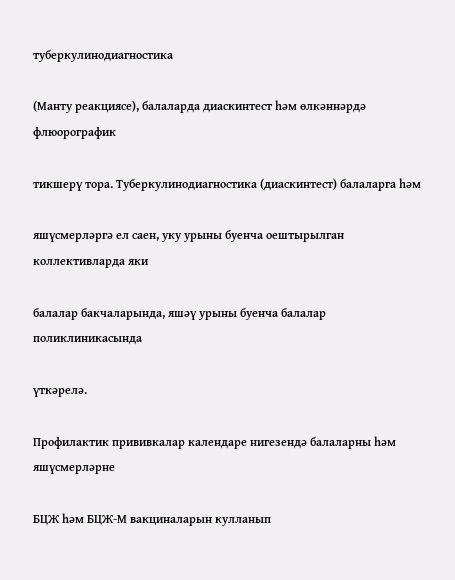туберкулинодиагностика

(Манту реакциясе), балаларда диаскинтест һәм өлкәннәрдә флюорографик

тикшерү тора. Туберкулинодиагностика (диаскинтест) балаларга һәм

яшүсмерләргә ел саен, уку урыны буенча оештырылган коллективларда яки

балалар бакчаларында, яшәү урыны буенча балалар поликлиникасында

үткәрелә.

Профилактик прививкалар календаре нигезендә балаларны һәм яшүсмерләрне

БЦЖ һәм БЦЖ-М вакциналарын кулланып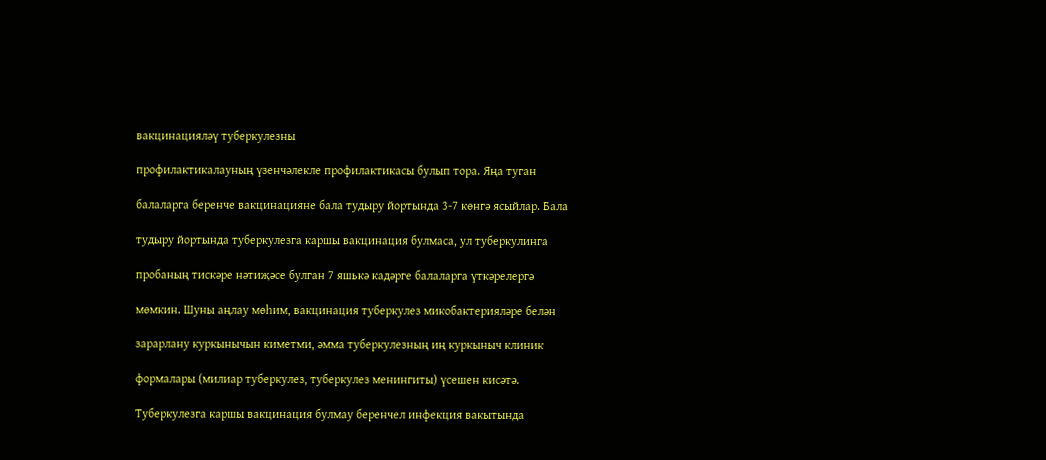вакцинацияләү туберкулезны

профилактикалауның үзенчәлекле профилактикасы булып тора. Яңа туган

балаларга беренче вакцинацияне бала тудыру йортында 3-7 көнгә ясыйлар. Бала

тудыру йортында туберкулезга каршы вакцинация булмаса, ул туберкулинга

пробаның тискәре нәтиҗәсе булган 7 яшькә кадәрге балаларга үткәрелергә

мөмкин. Шуны аңлау мөһим, вакцинация туберкулез микобактерияләре белән

зарарлану куркынычын киметми, әмма туберкулезның иң куркыныч клиник

формалары (милиар туберкулез, туберкулез менингиты) үсешен кисәтә.

Туберкулезга каршы вакцинация булмау беренчел инфекция вакытында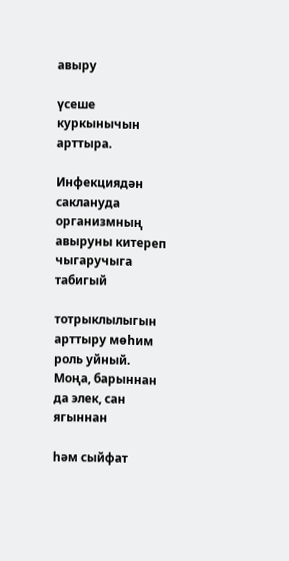авыру

үсеше куркынычын арттыра.

Инфекциядән саклануда организмның авыруны китереп чыгаручыга табигый

тотрыклылыгын арттыру мөһим роль уйный. Моңа, барыннан да элек, сан ягыннан

һәм сыйфат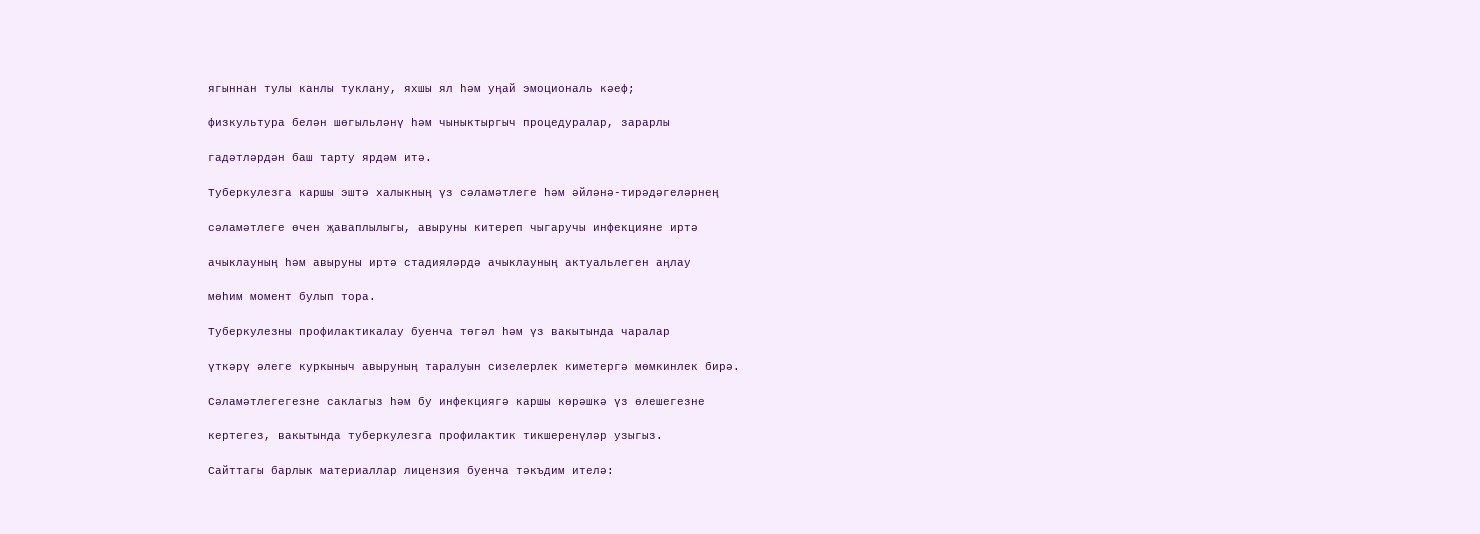ягыннан тулы канлы туклану, яхшы ял һәм уңай эмоциональ кәеф;

физкультура белән шөгыльләнү һәм чыныктыргыч процедуралар, зарарлы

гадәтләрдән баш тарту ярдәм итә.

Туберкулезга каршы эштә халыкның үз сәламәтлеге һәм әйләнә-тирәдәгеләрнең

сәламәтлеге өчен җаваплылыгы, авыруны китереп чыгаручы инфекцияне иртә

ачыклауның һәм авыруны иртә стадияләрдә ачыклауның актуальлеген аңлау

мөһим момент булып тора.

Туберкулезны профилактикалау буенча төгәл һәм үз вакытында чаралар

үткәрү әлеге куркыныч авыруның таралуын сизелерлек киметергә мөмкинлек бирә.

Сәламәтлегегезне саклагыз һәм бу инфекциягә каршы көрәшкә үз өлешегезне

кертегез, вакытында туберкулезга профилактик тикшеренүләр узыгыз.

Сайттагы барлык материаллар лицензия буенча тәкъдим ителә: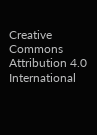Creative Commons Attribution 4.0 International